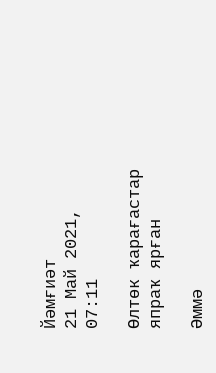Йәмғиәт
21 Май 2021, 07:11

Өлтөк ҡарағастар япраҡ ярған

Әммә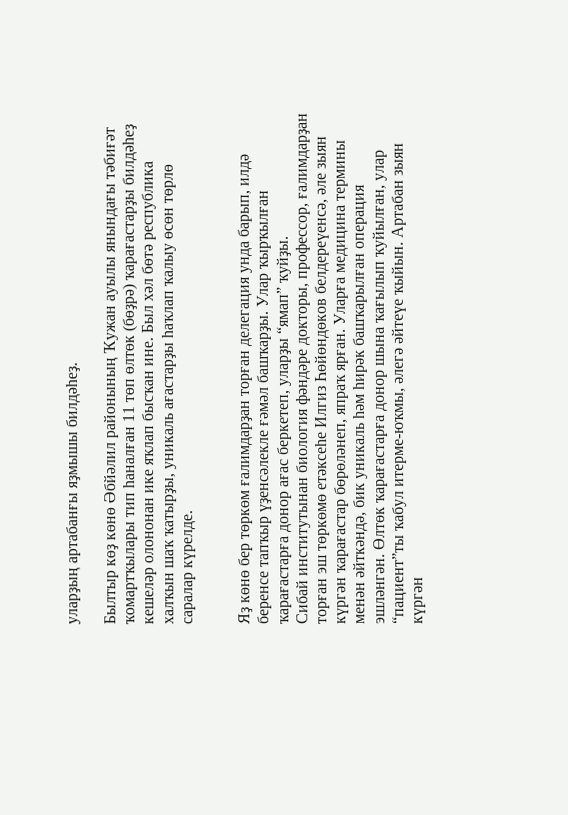уларҙың артабанғы яҙмышы билдәһеҙ.

Былтыр көҙ көнө Әбйәлил районының Ҡужан ауылы янындағы тәбиғәт ҡомартҡылары тип һаналған 11 төп өлтөк (бөҙрә) ҡарағастарҙы билдәһеҙ кешеләр олононан ике яҡлап бысҡан ине. Был хәл бөтә республика халҡын шаҡ ҡатырҙы, уникаль ағастарҙы һаҡлап ҡалыу өсөн төрлө саралар күрелде.


Яҙ көнө бер төркөм ғалимдарҙан торған делегация унда барып, илдә беренсе тапҡыр үҙенсәлекле ғәмәл башҡарҙы. Улар ҡырҡылған ҡарағастарға донор ағас беркетеп, уларҙы “ямап” ҡуйҙы.
Сибай институтынан биология фәндәре докторы, профессор, ғалимдарҙан торған эш төркөмө етәксеһе Илгиз Һөйөндөков белдереүенсә, әле зыян күргән ҡарағастар бөрөләнеп, япраҡ ярған. Уларға медицина термины менән әйткәндә, бик уникаль һәм һирәк башҡарылған операция эшләнгән. Өлтөк ҡарағастарға донор шына ҡағылып ҡуйылған, улар “пациент”ты ҡабул итерме-юҡмы, әлегә әйтеүе ҡыйын. Артабан зыян күргән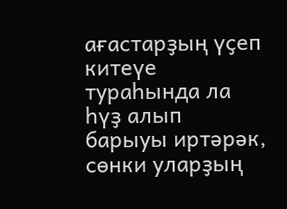ағастарҙың үҫеп китеүе тураһында ла һүҙ алып барыуы иртәрәк, сөнки уларҙың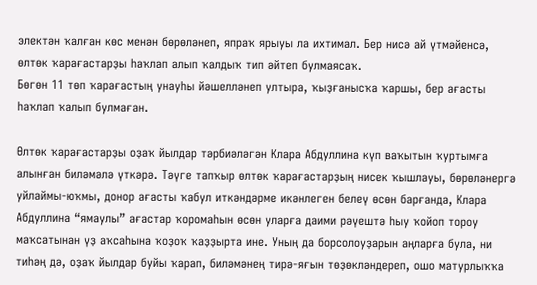электән ҡалған көс менән бөрөләнеп, япраҡ ярыуы ла ихтимал. Бер нисә ай үтмәйенсә, өлтөк ҡарағастарҙы һаҡлап алып ҡалдыҡ тип әйтеп булмаясаҡ.
Бөгөн 11 төп ҡарағастың унауһы йәшелләнеп ултыра, ҡыҙғанысҡа ҡаршы, бер ағасты һаҡлап ҡалып булмаған.

Өлтөк ҡарағастарҙы оҙаҡ йылдар тәрбиәләгән Клара Абдуллина күп ваҡытын ҡуртымға алынған биләмәлә үткәрә. Тәүге тапҡыр өлтөк ҡарағастарҙың нисек ҡышлауы, бөрөләнергә уйлаймы-юҡмы, донор ағасты ҡабул иткәндәрме икәнлеген белеү өсөн барғанда, Клара Абдуллина “ямаулы” ағастар ҡоромаһын өсөн уларға даими рәүештә һыу ҡойоп тороу маҡсатынан үҙ аҡсаһына ҡоҙоҡ ҡаҙҙырта ине. Уның да борсолоуҙарын аңларға була, ни тиһәң дә, оҙаҡ йылдар буйы ҡарап, биләмәнең тирә-яғын төҙөкләндереп, ошо матурлыҡҡа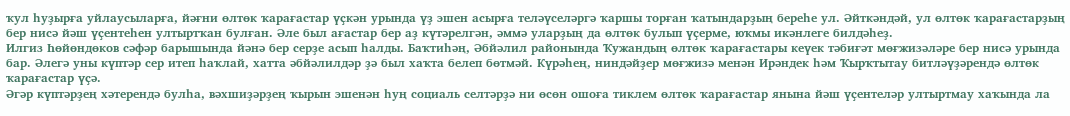ҡул һуҙырға уйлаусыларға, йәғни өлтөк ҡарағастар үҫкән урында үҙ эшен асырға теләүселәргә ҡаршы торған ҡатындарҙың береһе ул. Әйткәндәй, ул өлтөк ҡарағастарҙың бер нисә йәш үҫентеһен ултыртҡан булған. Әле был ағастар бер аҙ күтәрелгән, әммә уларҙың да өлтөк булып үҫерме, юҡмы икәнлеге билдәһеҙ.
Илгиз Һөйөндөков сәфәр барышында йәнә бер серҙе асып һалды. Баҡтиһәң, Әбйәлил районында Ҡужандың өлтөк ҡарағастары кеүек тәбиғәт мөғжизәләре бер нисә урында бар. Әлегә уны күптәр сер итеп һаҡлай, хатта әбйәлилдәр ҙә был хаҡта белеп бөтмәй. Күрәһең, ниндәйҙер мөғжизә менән Ирәндек һәм Ҡырҡтытау битләүҙәрендә өлтөк ҡарағастар үҫә.
Әгәр күптәрҙең хәтерендә булһа, вәхшиҙәрҙең ҡырын эшенән һуң социаль селтәрҙә ни өсөн ошоға тиклем өлтөк ҡарағастар янына йәш үҫентеләр ултыртмау хаҡында ла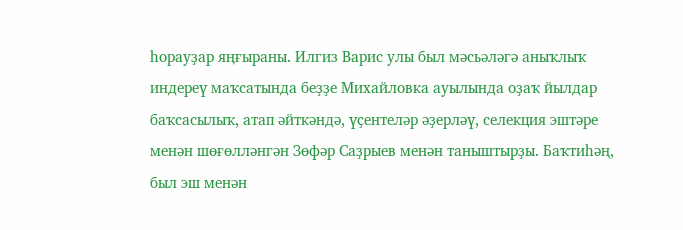һорауҙар яңғыраны. Илгиз Варис улы был мәсьәләгә аныҡлыҡ индереү маҡсатында беҙҙе Михайловка ауылында оҙаҡ йылдар баҡсасылыҡ, атап әйткәндә, үҫентеләр әҙерләү, селекция эштәре менән шөғөлләнгән Зөфәр Саҙрыев менән таныштырҙы. Баҡтиһәң, был эш менән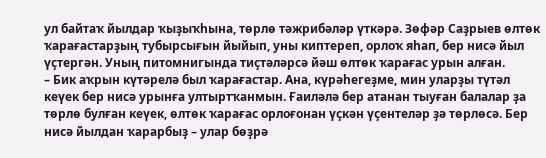ул байтаҡ йылдар ҡыҙыҡһына, төрлө тәжрибәләр үткәрә. Зөфәр Саҙрыев өлтөк ҡарағастарҙың тубырсығын йыйып, уны киптереп, орлоҡ яһап, бер нисә йыл үҫтергән. Уның питомнигында тиҫтәләрсә йәш өлтөк ҡарағас урын алған.
– Бик аҡрын күтәрелә был ҡарағастар. Ана, күрәһегеҙме, мин уларҙы түтәл кеүек бер нисә урынға ултыртҡанмын. Ғаиләлә бер атанан тыуған балалар ҙа төрлө булған кеүек, өлтөк ҡарағас орлоғонан үҫкән үҫентеләр ҙә төрлөсә. Бер нисә йылдан ҡарарбыҙ – улар бөҙрә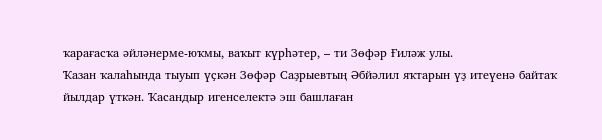ҡарағасҡа әйләнерме-юҡмы, ваҡыт күрһәтер, – ти Зөфәр Ғиләж улы.
Ҡазан ҡалаһында тыуып үҫкән Зөфәр Саҙрыевтың Әбйәлил яҡтарын үҙ итеүенә байтаҡ йылдар үткән. Ҡасандыр игенселектә эш башлаған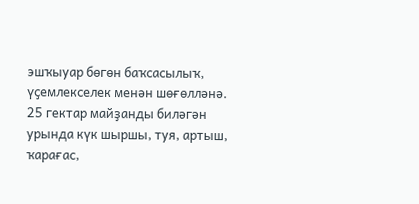эшҡыуар бөгөн баҡсасылыҡ, үҫемлекселек менән шөғөлләнә. 25 гектар майҙанды биләгән урында күк шыршы, туя, артыш, ҡарағас,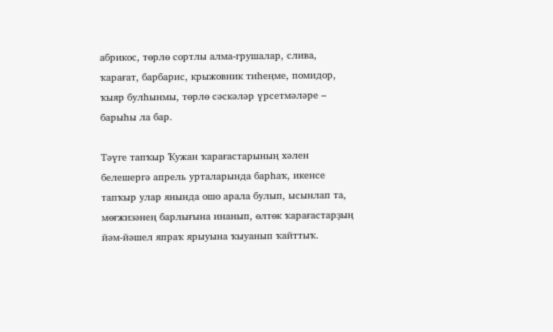абрикос, төрлө сортлы алма-грушалар, слива, ҡарағат, барбарис, крыжовник тиһеңме, помидор, ҡыяр булһынмы, төрлө сәскәләр үрсетмәләре – барыһы ла бар.

Тәүге тапҡыр Ҡужан ҡарағастарының хәлен белешергә апрель урталарында барһаҡ, икенсе тапҡыр улар янында ошо арала булып, ысынлап та, мөғжизәнең барлығына инанып, өлтөк ҡарағастарҙың йәм-йәшел япраҡ ярыуына ҡыуанып ҡайттыҡ.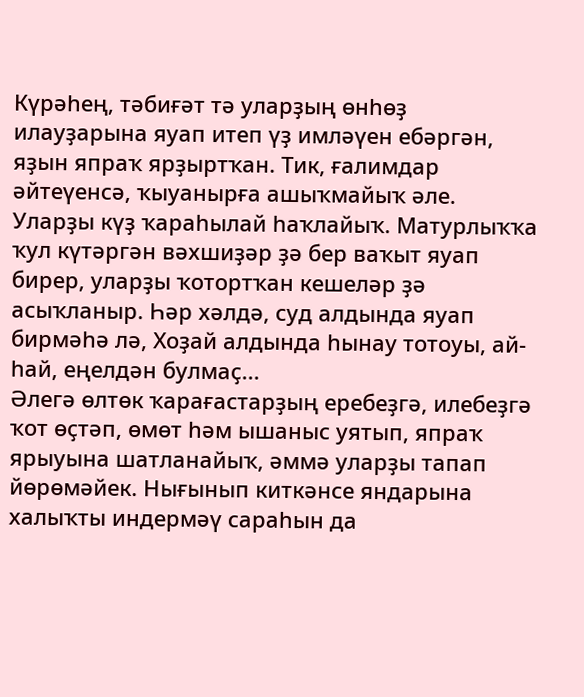Күрәһең, тәбиғәт тә уларҙың өнһөҙ илауҙарына яуап итеп үҙ имләүен ебәргән, яҙын япраҡ ярҙыртҡан. Тик, ғалимдар әйтеүенсә, ҡыуанырға ашыҡмайыҡ әле. Уларҙы күҙ ҡараһылай һаҡлайыҡ. Матурлыҡҡа ҡул күтәргән вәхшиҙәр ҙә бер ваҡыт яуап бирер, уларҙы ҡотортҡан кешеләр ҙә асыҡланыр. Һәр хәлдә, суд алдында яуап бирмәһә лә, Хоҙай алдында һынау тотоуы, ай-һай, еңелдән булмаҫ...
Әлегә өлтөк ҡарағастарҙың еребеҙгә, илебеҙгә ҡот өҫтәп, өмөт һәм ышаныс уятып, япраҡ ярыуына шатланайыҡ, әммә уларҙы тапап йөрөмәйек. Нығынып киткәнсе яндарына халыҡты индермәү сараһын да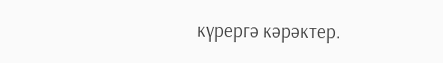күрергә кәрәктер.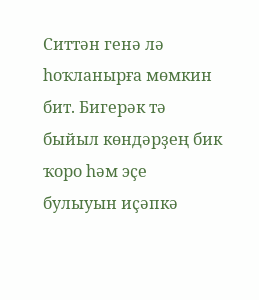Ситтән генә лә һоҡланырға мөмкин бит. Бигерәк тә быйыл көндәрҙең бик ҡоро һәм эҫе булыуын иҫәпкә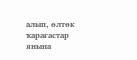алып, өлтөк ҡарағастар янына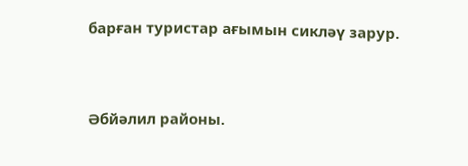барған туристар ағымын сикләү зарур.


Әбйәлил районы.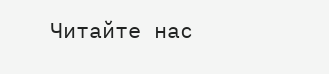Читайте нас